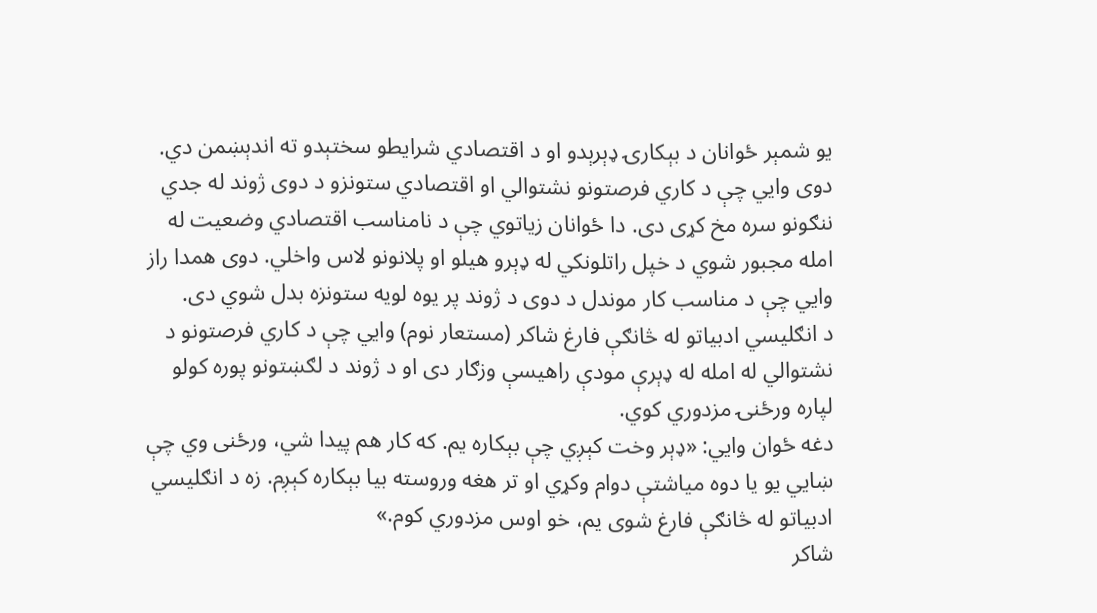یو شمېر ځوانان د بېکارۍ ډېرېدو او د اقتصادي شرایطو سختېدو ته اندېښمن دي. دوی وايي چې د کاري فرصتونو نشتوالي او اقتصادي ستونزو د دوی ژوند له جدي ننګونو سره مخ کړی دی. دا ځوانان زیاتوي چې د نامناسب اقتصادي وضعیت له امله مجبور شوي د خپل راتلونکي له ډېرو هیلو او پلانونو لاس واخلي. دوی همدا راز وايي چې د مناسب کار موندل د دوی د ژوند پر یوه لویه ستونزه بدل شوي دی.
د انګلیسي ادبیاتو له څانګې فارغ شاکر (مستعار نوم) وايي چې د کاري فرصتونو د نشتوالي له امله له ډېرې مودې راهیسې وزګار دی او د ژوند د لګښتونو پوره کولو لپاره ورځنۍ مزدوري کوي.
دغه ځوان وايي: «ډېر وخت کېږي چې بېکاره یم. که کار هم پیدا شي، ورځنی وي چې ښايي یو یا دوه میاشتې دوام وکړي او تر هغه وروسته بیا بېکاره کېږم. زه د انګلیسي ادبیاتو له څانګې فارغ شوی یم، خو اوس مزدوري کوم.»
شاکر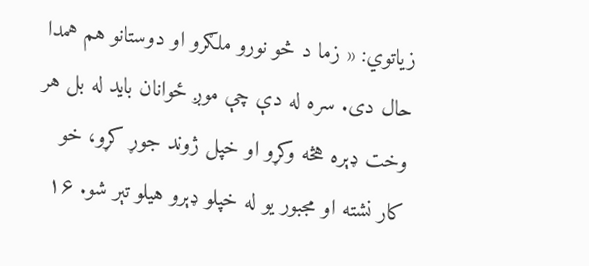زیاتوي: « زما د څو نورو ملګرو او دوستانو هم همدا حال دی. سره له دې چې موږ ځوانان باید له بل هر وخت ډېره هڅه وکړو او خپل ژوند جوړ کړو، خو کار نشته او مجبور یو له خپلو ډېرو هیلو تېر شو. ۱۶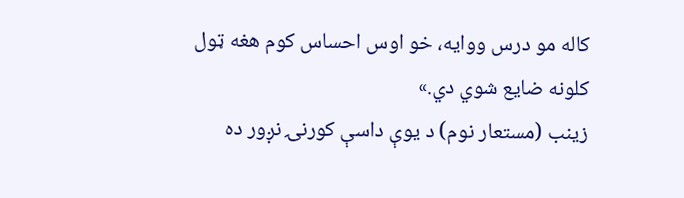کاله مو درس ووایه، خو اوس احساس کوم هغه ټول کلونه ضایع شوي دي.»
زینب (مستعار نوم) د یوې داسې کورنۍ نږور ده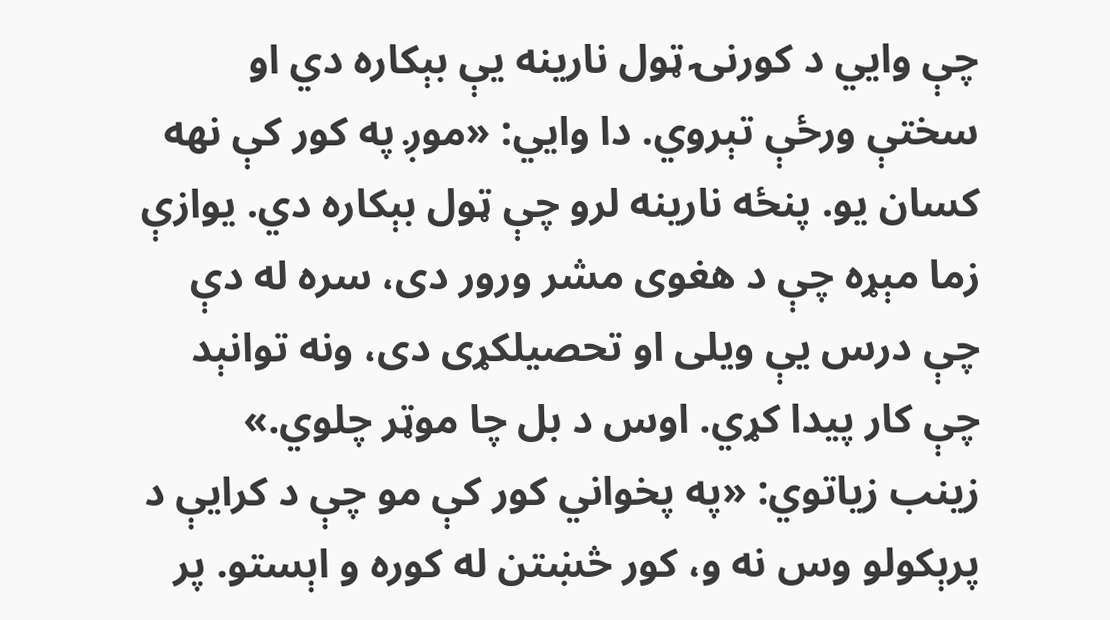چې وايي د کورنۍ ټول نارینه یې بېکاره دي او سختې ورځې تېروي. دا وايي: «موږ په کور کې نهه کسان یو. پنځه نارینه لرو چې ټول بېکاره دي. یوازې زما مېړه چې د هغوی مشر ورور دی، سره له دې چې درس یې ویلی او تحصيلکړی دی، ونه توانېد چې کار پیدا کړي. اوس د بل چا موټر چلوي.»
زینب زیاتوي: «په پخواني کور کې مو چې د کرایې د پرېکولو وس نه و، کور څښتن له کوره و اېستو. پر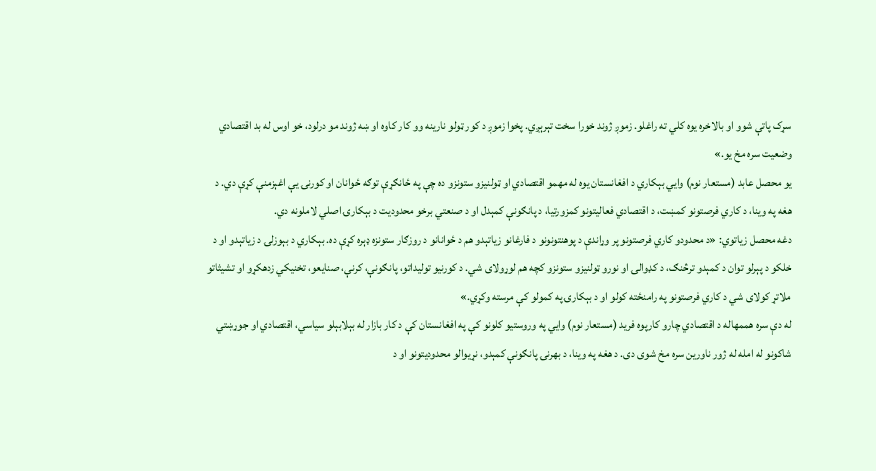سړک پاتې شوو او بالاخره یوه کلي ته راغلو. زموږ ژوند خورا سخت تېرېږي. پخوا زموږ د کور ټولو نارینه وو کار کاوه او ښه ژوند مو درلود، خو اوس له بد اقتصادي وضعیت سره مخ یو.»
یو محصل عابد (مستعار نوم) وايي بېکاري د افغانستان یوه له مهمو اقتصادي او ټولنیزو ستونزو ده چې په ځانګړې توګه ځوانان او کورنۍ یې اغېزمنې کړې دي. د هغه په وینا، د کاري فرصتونو کمښت، د اقتصادي فعالیتونو کمزورتیا، د پانګونې کمېدل او د صنعتي برخو محدودیت د بېکارۍ اصلي لاملونه دي.
دغه محصل زیاتوي: «د محدودو کاري فرصتونو پر وړاندې د پوهنتونونو د فارغانو زیاتېدو هم د ځوانانو د روزګار ستونزه ډېره کړې ده. بېکاري د بېوزلۍ د زیاتېدو او د خلکو د پېرلو توان د کمېدو ترڅنګ، د کډوالۍ او نورو ټولنیزو ستونزو کچه هم لوړولای شي. د کورنیو تولیداتو، پانګونې، کرنې، صنایعو، تخنیکي زدهکړو او تشیثاتو ملاتړ کولای شي د کاري فرصتونو په رامنځته کولو او د بېکارۍ په کمولو کې مرسته وکړي.»
له دې سره هممهاله د اقتصادي چارو کارپوه فرید (مستعار نوم) وايي په وروستیو کلونو کې په افغانستان کې د کار بازار له بېلابېلو سیاسي، اقتصادي او جوړښتي شاکونو له امله له ژور ناورین سره مخ شوی دی. د هغه په وینا، د بهرنۍ پانګونې کمېدو، نړیوالو محدودیتونو او د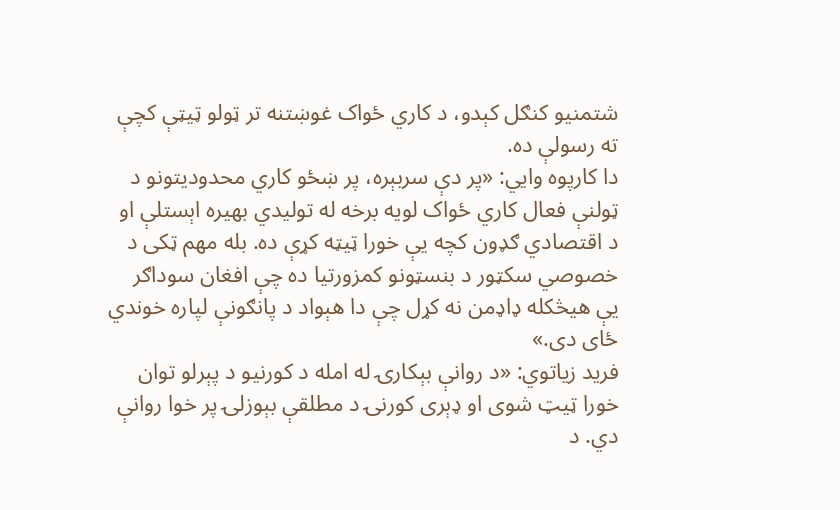شتمنیو کنګل کېدو، د کاري ځواک غوښتنه تر ټولو ټيټې کچې ته رسولې ده.
دا کارپوه وايي: «پر دې سربېره، پر ښځو کاري محدودیتونو د ټولنې فعال کاري ځواک لویه برخه له تولیدي بهیره اېستلې او د اقتصادي ګډون کچه یې خورا ټیټه کړې ده. بله مهم ټکی د خصوصي سکټور د بنسټونو کمزورتیا ده چې افغان سوداګر یې هیڅکله ډاډمن نه کړل چې دا هېواد د پانګونې لپاره خوندي ځای دی.»
فرید زیاتوي: «د روانې بېکارۍ له امله د کورنیو د پېرلو توان خورا ټیټ شوی او ډېری کورنۍ د مطلقې بېوزلۍ پر خوا روانې دي. د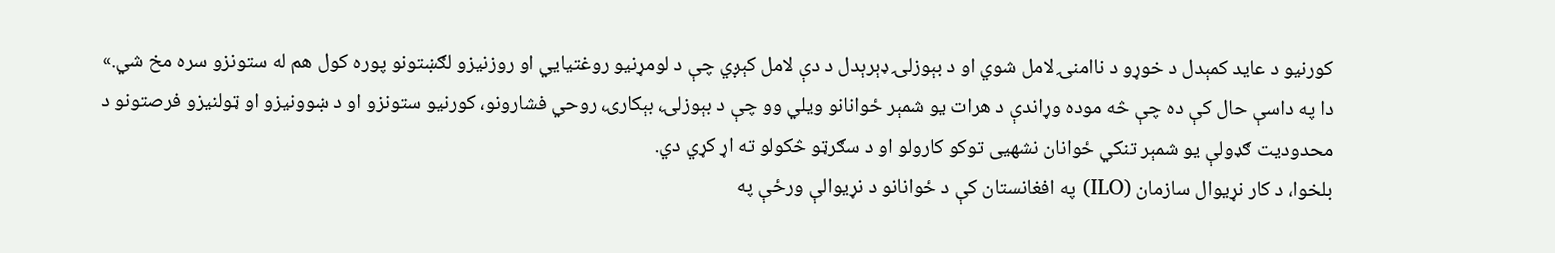کورنیو د عاید کمېدل د خوړو د ناامنۍ لامل شوي او د بېوزلۍ ډېرېدل د دې لامل کېږي چې د لومړنیو روغتیایي او روزنیزو لګښتونو پوره کول هم له ستونزو سره مخ شي.»
دا په داسې حال کې ده چې څه موده وړاندې د هرات یو شمېر ځوانانو ویلي وو چې د بېوزلۍ، بېکارۍ، روحي فشارونو، کورنیو ستونزو او د ښوونیزو او ټولنیزو فرصتونو د محدودیت ګډولې یو شمېر تنکي ځوانان نشهیی توکو کارولو او د سګرټو څکولو ته اړ کړي دي.
بلخوا، د کار نړیوال سازمان (ILO) په افغانستان کې د ځوانانو د نړیوالې ورځې په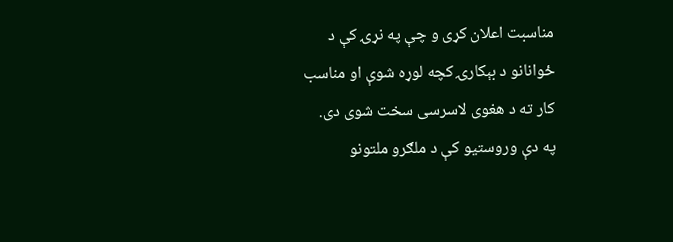مناسبت اعلان کړی و چې په نړۍ کې د ځوانانو د بېکارۍ کچه لوړه شوې او مناسب کار ته د هغوی لاسرسی سخت شوی دی.
په دې وروستیو کې د ملګرو ملتونو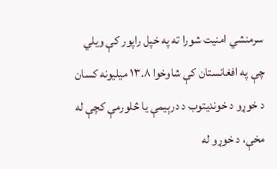سرمنشي امنیت شورا ته په خپل راپور کې ویلي چې په افغانستان کې شاوخوا ۱۳.۸ میلیونه کسان د خوړو د خوندیتوب د درېیمې یا څلورمې کچې له مخې، د خوړو له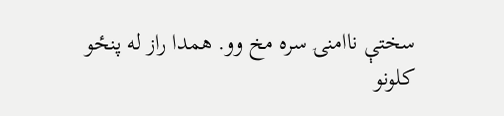سختې ناامنۍ سره مخ وو. همدا راز له پنځو کلونو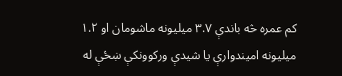کم عمره څه باندې ۳.۷ میلیونه ماشومان او ۱.۲ میلیونه امیندوارې یا شیدې ورکوونکې ښځې له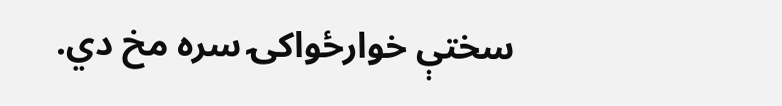سختې خوارځواکۍ سره مخ دي.